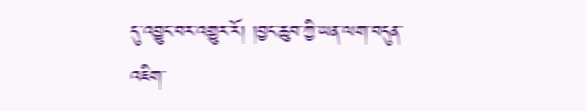དུ་འབྱུང་བར་འགྱུར་རོ། །བྱང་ཆུབ་ཀྱི་ཡན་ལག་བདུན་འཇིག་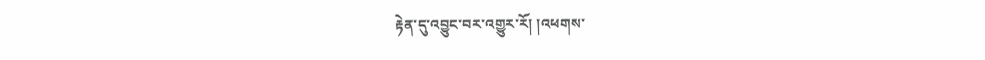རྟེན་དུ་འབྱུང་བར་འགྱུར་རོ། །འཕགས་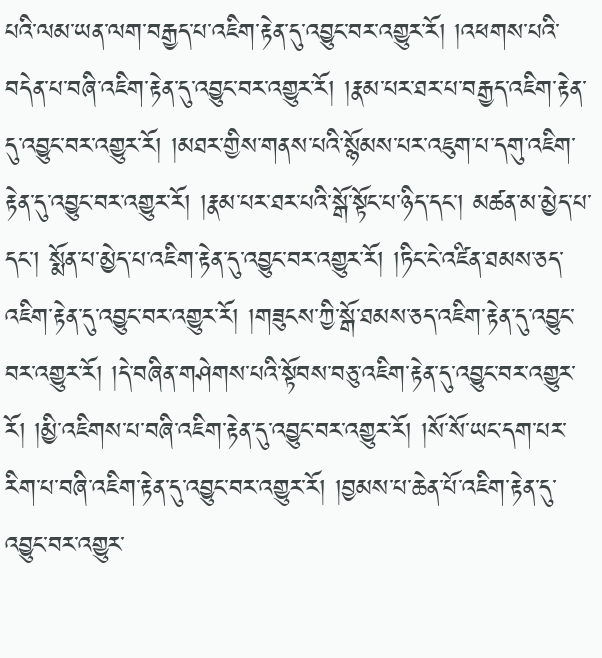པའི་ལམ་ཡན་ལག་བརྒྱད་པ་འཇིག་རྟེན་དུ་འབྱུང་བར་འགྱུར་རོ། །འཕགས་པའི་བདེན་པ་བཞི་འཇིག་རྟེན་དུ་འབྱུང་བར་འགྱུར་རོ། །རྣམ་པར་ཐར་པ་བརྒྱད་འཇིག་རྟེན་དུ་འབྱུང་བར་འགྱུར་རོ། །མཐར་གྱིས་གནས་པའི་སྙོམས་པར་འཇུག་པ་དགུ་འཇིག་རྟེན་དུ་འབྱུང་བར་འགྱུར་རོ། །རྣམ་པར་ཐར་པའི་སྒོ་སྟོང་པ་ཉིད་དང་། མཚན་མ་མྱེད་པ་དང་། སྨོན་པ་མྱེད་པ་འཇིག་རྟེན་དུ་འབྱུང་བར་འགྱུར་རོ། །ཏིང་ངེ་འཛིན་ཐམས་ཅད་འཇིག་རྟེན་དུ་འབྱུང་བར་འགྱུར་རོ། །གཟུངས་ཀྱི་སྒོ་ཐམས་ཅད་འཇིག་རྟེན་དུ་འབྱུང་བར་འགྱུར་རོ། །དེ་བཞིན་གཤེགས་པའི་སྟོབས་བཅུ་འཇིག་རྟེན་དུ་འབྱུང་བར་འགྱུར་རོ། །མྱི་འཇིགས་པ་བཞི་འཇིག་རྟེན་དུ་འབྱུང་བར་འགྱུར་རོ། །སོ་སོ་ཡང་དག་པར་རིག་པ་བཞི་འཇིག་རྟེན་དུ་འབྱུང་བར་འགྱུར་རོ། །བྱམས་པ་ཆེན་པོ་འཇིག་རྟེན་དུ་འབྱུང་བར་འགྱུར་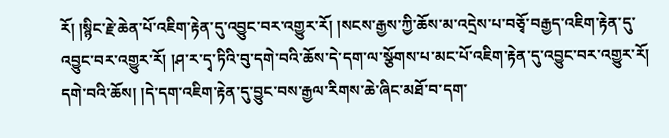རོ། །སྙིང་རྗེ་ཆེན་པོ་འཇིག་རྟེན་དུ་འབྱུང་བར་འགྱུར་རོ། །སངས་རྒྱས་ཀྱི་ཆོས་མ་འདྲེས་པ་བཅྭོ་བརྒྱད་འཇིག་རྟེན་དུ་འབྱུང་བར་འགྱུར་རོ། །ཤ་ར་དྭ་ཏིའི་བུ་དགེ་བའི་ཆོས་དེ་དག་ལ་སྩོགས་པ་མང་པོ་འཇིག་རྟེན་དུ་འབྱུང་བར་འགྱུར་རོ། དགེ་བའི་ཆོས། །དེ་དག་འཇིག་རྟེན་དུ་བྱུང་བས་རྒྱལ་རིགས་ཆེ་ཞིང་མཐོ་བ་དག་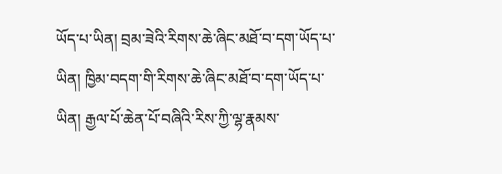ཡོད་པ་ཡིན། བྲམ་ཟེའི་རིགས་ཆེ་ཞིང་མཐོ་བ་དག་ཡོད་པ་ཡིན། ཁྱིམ་བདག་གི་རིགས་ཆེ་ཞིང་མཐོ་བ་དག་ཡོད་པ་ཡིན། རྒྱལ་པོ་ཆེན་པོ་བཞིའི་རིས་ཀྱི་ལྷ་རྣམས་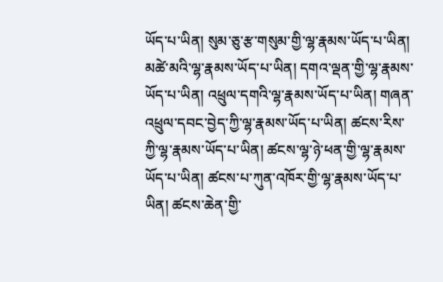ཡོད་པ་ཡིན། སུམ་ཅུ་རྩ་གསུམ་གྱི་ལྷ་རྣམས་ཡོད་པ་ཡིན། མཚེ་མའི་ལྷ་རྣམས་ཡོད་པ་ཡིན། དགའ་ལྡན་གྱི་ལྷ་རྣམས་ཡོད་པ་ཡིན། འཕྲུལ་དགའི་ལྷ་རྣམས་ཡོད་པ་ཡིན། གཞན་འཕྲུལ་དབང་བྱེད་ཀྱི་ལྷ་རྣམས་ཡོད་པ་ཡིན། ཚངས་རིས་ཀྱི་ལྷ་རྣམས་ཡོད་པ་ཡིན། ཚངས་ལྷ་ཉེ་ཕན་གྱི་ལྷ་རྣམས་ཡོད་པ་ཡིན། ཚངས་པ་ཀུན་འཁོར་གྱི་ལྷ་རྣམས་ཡོད་པ་ཡིན། ཚངས་ཆེན་གྱི་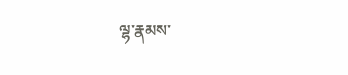ལྷ་རྣམས་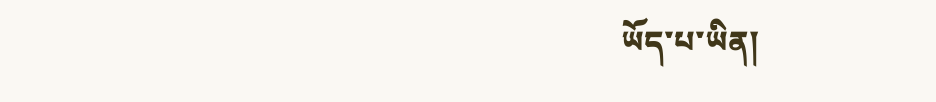ཡོད་པ་ཡིན།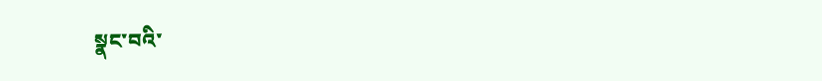སྣང་བའི་